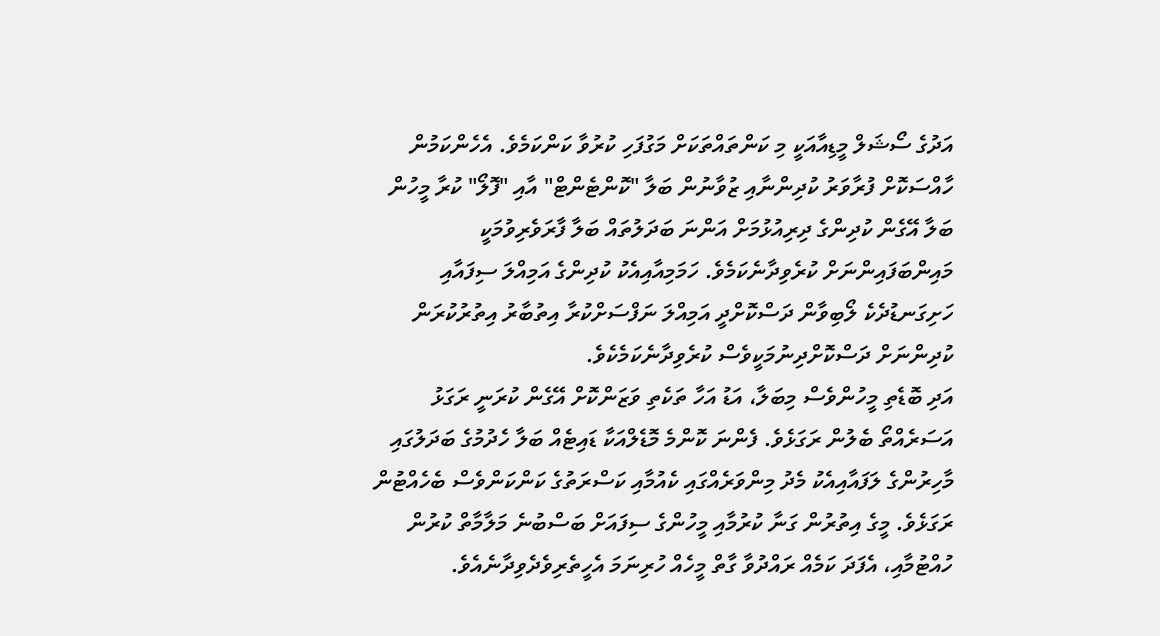އަދުގެ ސޯޝަލް މީޑިއާއަކީ މި ކަންތައްތަކަށް މަގުފަހި ކުރުވާ ކަންކަމެވެ. އެހެންކަމުން ހާއްސަކޮށް ފުރާވަރު ކުދިންނާއި ޒުވާނުން ބަލާ "ކޮންޓެންޓް" އާއި "ފޮލޯ" ކުރާ މީހުން ބަލާ އޭގެން ކުދިންގެ ދިރިއުޅުމަށް އަންނަ ބަދަލުތައް ބަލާ ފާރަވެރިވުމަކީ މައިންބަފައިންނަށް ކުރެވިދާނެކަމެވެ. ހަމަމިއާއިއެކު ކުދިންގެ އަމިއްލަ ސިފައާއި ހަށިގަނޑުދެކެ ލޯބިވާން ދަސްކޮށްދީ އަމިއްލަ ނަފްސަށްކުރާ އިތުބާރު އިތުރުކުރަން ކުދިންނަށް ދަސްކޮށްދިނުމަކީވެސް ކުރެވިދާނެކަމެކެވެ.
އަދި ބޮޑެތި މީހުންވެސް މިބަލާ، އަޑު އަހާ ތަކެތި ވަޒަންކޮށް އޭގެން ކުރަނީ ރަގަޅު އަސަރެއްތޯ ބެލުން ރަގަޅެވެ. ފެންނަ ކޮންމެ މޮޑެލްއަކާ ޑައިޓެއް ބަލާ ހެދުމުގެ ބަދަލުގައި މާހިރުންގެ ލަފައާއިއެކު މެދު މިންވަރެއްގައި ކެއުމާއި ކަސްރަތުގެ ކަންކަންވެސް ބެހެއްޓުން ރަގަޅެވެ. މީގެ އިތުރުން ގަނާ ކުރުމާއި މީހުންގެ ސިފައަށް ބަސްބުނެ މަލާމާތް ކުރުން ހުއްޓުމާއި، އެފަދަ ކަމެއް ރައްދުވާ ގާތް މީހެއް ހުރިނަމަ އެހީތެރިވެދެވިދާނެއެވެ.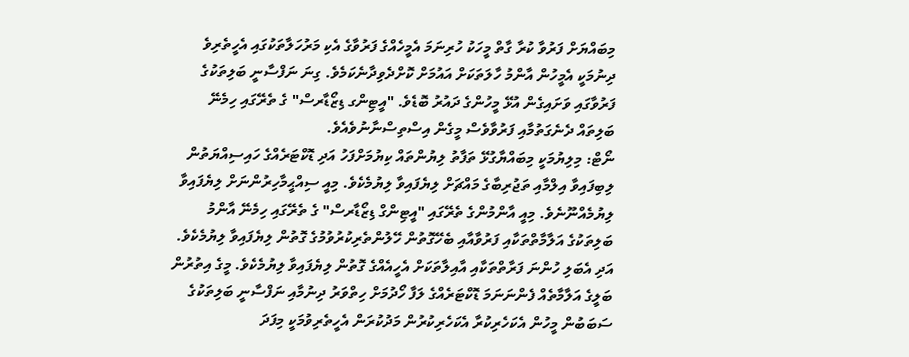މިބައްޔަށް ފަރުވާ ކުރާ ގާތް މީހަކު ހުރިނަމަ އެމީހެއްގެ ފަރުވާގެ އެކި މަރުހަލާތަކުގައި އެހީތެރިވެ ދިނުމަކީ އެމީހުން އާންމު ހާލަތަކަށް އައުމަށް ކޮށްދެވިދާނެކަމެވެ. ގިނަ ނަފްސާނީ ބަލިތަކުގެ ފަރުވާގައި ވަށައިގެން އުޅޭ މީހުންގެ ދައުރު ބޮޑެވެ. "އީޓިންގ ޑިޒޯޑާރސް" ގެ ތެރޭގައި ހިމެނޭ ބަލިތައް ދެނެގަތުމާއި ފަރުވާވެސް މީގެން އިސްތިސްނާނުވެއެވެ.
ނޯޓް: މިލިޔުމަކީ މިބައްޔާގުޅޭ ތަފާތު ލިޔުންތައް ކިޔުމަށްފަހު އަދި ޑޮކްޓަރެއްގެ ހައިސިއްޔަތުން ލިބިފައިވާ އިލްމާއި ތަޖުރިބާގެ މައްޗަށް ލިޔެފައިވާ ލިޔުމެކެވެ. މިއީ ސިއްޙީމާހިރުންނަށް ލިޔެފައިވާ ލިޔުމެއްނޫނެވެ. މިއީ އާންމުންގެ ތެރޭގައި "އީޓިންގް ޑިޒޯޑާރސް" ގެ ތެރޭގައި ހިމެނޭ އާންމު ބަލިތަކުގެ އަލާމާތްތަކާއި ފަރުވާއާއި ބެހޭގޮތުން ހޭލުންތެރިކުރުވުމުގެ ގޮތުން ލިޔެފައިވާ ލިޔުމެކެވެ. އަދި އެބަލި ހުންނަ ފަރާތްތަކާއި އާއިލާތަކަށް އެހީއެއްގެ ގޮތުން ލިޔެފައިވާ ލިޔުމެކެވެ. މީގެ އިތުރުން ބަލީގެ އަލާމާތެއް ފެންނަނަމަ ޑޮކްޓަރެއްގެ ލަފާ ހޯދުމަށް ހިތްވަރު ދިނުމާއި ނަފްސާނީ ބަލިތަކުގެ ސަބަބުން މީހުން އެކަހެރިކުރާ އެކަހެރިކުރުން މަދުކުރަން އެހީތެރިވުމަކީ މިފަދަ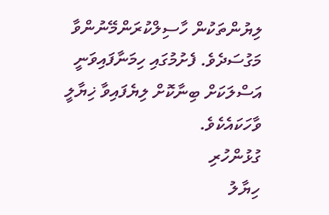ލިޔުންތަކުން ހާސިލްކުރަންމޭނުންވާ މަގުސަދެވެ. ފެށުމުގައި ހިމަނާފައިވަނީ އަސްލަކަށް ބިނާކޮށް ލިޔެފައިވާ ޚިޔާލީ ވާހަކައެކެވެ.
ގުޅުންހުރި
ހިޔާލު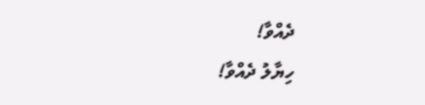ދެއްވާ!
ހިޔާލު ދެއްވާ!